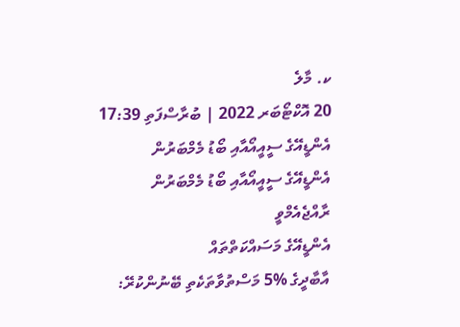ކ. މާލެ
20 އޮކްޓޯބަރ 2022 | ބުރާސްފަތި 17:39
އެންޑީއޭގެ ސީއީއޯއާއި ބޯޑު މެމްބަރުން
އެންޑީއޭގެ ސީއީއޯއާއި ބޯޑު މެމްބަރުން
ރާއްޖެއެމްވީ
އެންޑީއޭގެ މަސައްކަތްތައް
އާބާދީގެ %5 މަސްތުވާތަކެތި ބޭނުންކުރޭ: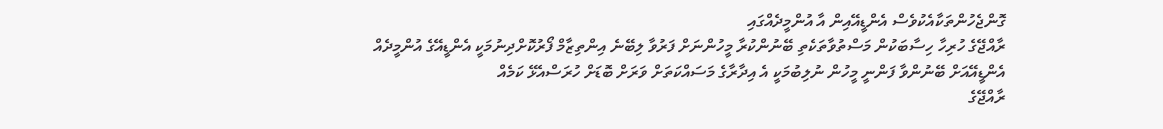ގޮންޖެހުންތަކާއެކުވެސް އެންޑީއޭއިން އާ އުންމީދެއްގައި
ރާއްޖޭގެ ހުރިހާ ހިސާބަކުން މަސްތުވާތަކެތި ބޭނުންކުރާ މީހުންނަށް ފަރުވާ ލިބޭނެ އިންތިޒާމް ފޯރުކޮށްދިނުމަކީ އެންޑީއޭގެ އުންމީދެއް
އެންޑީއޭއަށް ބޭނުންވާ ފަންނީ މީހުން ނުލިބުމަކީ އެ އިދާރާގެ މަސައްކަތަށް ވަރަށް ބޮޑަށް ހުރަސްއެޅޭ ކަމެއް
ރާއްޖޭގެ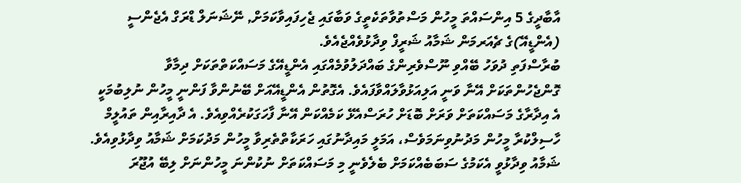އާބާދީގެ 5 އިންސައްތަ މީހުން މަސްތުވާތަކެތީގެ ވަބާގައި ޖެހިފައިވާކަމަށް, ނޭޝަނަލް ޑްރަގް އެޖެންސީ (އެންޑީއޭ)ގެ ޗެއަރމަން ޝަމާއު ޝަރީފް ވިދާޅުވެއްޖެއެވެ.
ބުރާސްފަތި ދުވަހު ބޭއްވި ނޫސްވެރިންގެ ބައްދަލުވުމެއްގައި އެންޑީއޭގެ މަސައްކަތްތަކަށް ދިމާވާ ގޮންޖެހުންތަކަށް އޭނާ ވަނީ އަލިއަޅުވާލައްވާފައެވެ. އެގޮތުން އެންޑީއޭއަށް ބޭނުންވާ ފަންނީ މީހުން ނުލިބުމަކީ އެ އިދާރާގެ މަސައްކަތަށް ވަރަށް ބޮޑަށް ހުރަސްއެޅޭ ކަމެއްކަން އޭނާ ފާހަގަކުރެއްވިއެވެ. އެ ދާއިރާއިން ތައުލީމް ހާސިލްކުރާ މީހުން މަދުނުވިނަމަވެސް، އަމަލީ މައިދާނުގައި ހަރަކާތްތެރިވާ މީހުން މަދުކަމަށް ޝަމާއު ވިދާޅުވިއެވެ. ޝަމާއު ވިދާޅުވީ އެކަމުގެ ސަބަބެއްކަމަށް ބެލެވެނީ މި މަސައްކަތަށް ނުކުންނަ މީހުންނަށް ލިބޭ އުޖޫރަ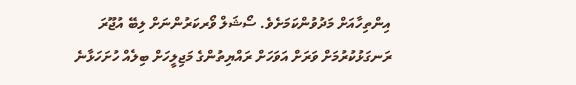އިންތިހާއަށް މަދުވުންކަމަށެވެ. ސޯޝަލް ވޯރކަރުންނަށް ލިބޭ އުޖޫރަ ރަނގަޅުކުރުމަށް ވަރަށް އަވަހަށް ރައްޔިތުންގެ މަޖިލީހަށް ބިލެއް ހުށަހަޅާނެ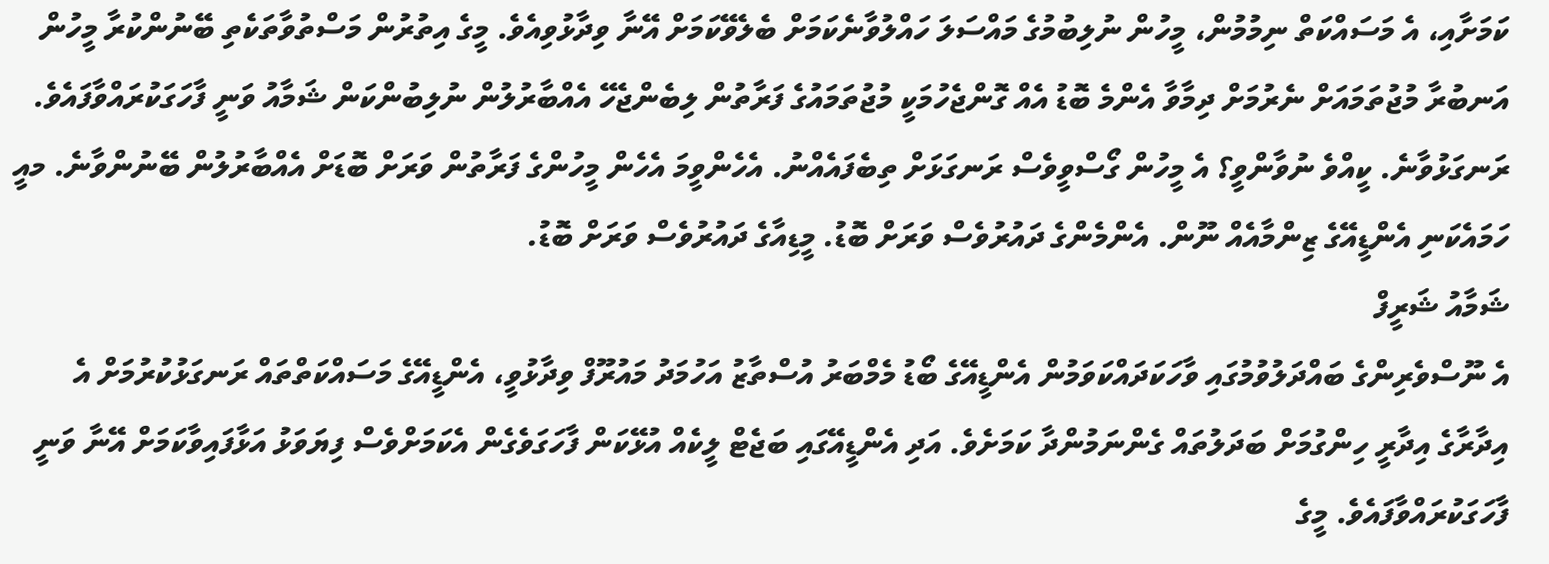ކަމަށާއި، އެ މަސައްކަތް ނިމުމުން، މީހުން ނުލިބުމުގެ މައްސަލަ ހައްލުވާނެކަމަށް ބެލެވޭކަމަށް އޭނާ ވިދާޅުވިއެވެ. މީގެ އިތުރުން މަސްތުވާތަކެތި ބޭނުންކުރާ މީހުން އަނބުރާ މުޖުތަމައަށް ނެރުމަށް ދިމާވާ އެންމެ ބޮޑު އެއް ގޮންޖެހުމަކީ މުޖުތަމައުގެ ފަރާތުން ލިބެންޖެހޭ އެއްބާރުލުން ނުލިބުންކަން ޝަމާއު ވަނީ ފާހަގަކުރައްވާފައެވެ.
ރަނގަޅުވާނެ. ކީއްވެ ނުވާންވީ؟ އެ މީހުން ގޯސްވީވެސް ރަނގަޅަށް ތިބެފައެއްނު. އެހެންވީމަ އެހެން މީހުންގެ ފަރާތުން ވަރަށް ބޮޑަށް އެއްބާރުލުން ބޭނުންވާނެ. މއީ ހަމައެކަނި އެންޑީއޭގެ ޒިންމާއެއް ނޫން. އެންމެންގެ ދައުރުވެސް ވަރަށް ބޮޑު. މީޑިއާގެ ދައުރުވެސް ވަރަށް ބޮޑު.
ޝަމާއު ޝަރީފް
އެ ނޫސްވެރިންގެ ބައްދަލުވުމުގައި ވާހަކަދައްކަވަމުން އެންޑީއޭގެ ބޯޑު މެމްބަރު އުސްތާޒު އަހުމަދު މައުރޫފް ވިދާޅުވީ، އެންޑީއޭގެ މަސައްކަތްތައް ރަނގަޅުކުރުމަށް އެ އިދާރާގެ އިދާރީ ހިންގުމަށް ބަދަލުތައް ގެންނަމުންދާ ކަމަށެވެ. އަދި އެންޑީއޭގައި ބަޖެޓް ލީކެއް އުޅޭކަން ފާހަގަވެގެން އެކަމަށްވެސް ފިޔަވަޅު އަޅާފައިވާކަމަށް އޭނާ ވަނީ ފާހަގަކުރައްވާފައެވެ. މީގެ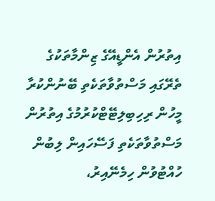އިތުރުން އެންޑީއޭގެ ޒިންމާތަކުގެ ތެރޭގައި މަސްތުވާތަކެތި ބޭނުންކުރާ މީހުން ރިހިބިލިޓޭޓްކުރުމުގެ އިތުރުން މަސްތުވާތަކެތި ފަސޭހައިން ލިބުން ހުއްޓުވުން ހިމެނޭއިރު،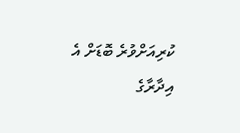ކުރިއަށްވުރެ ބޮޑަށް އެ އިދާރާގެ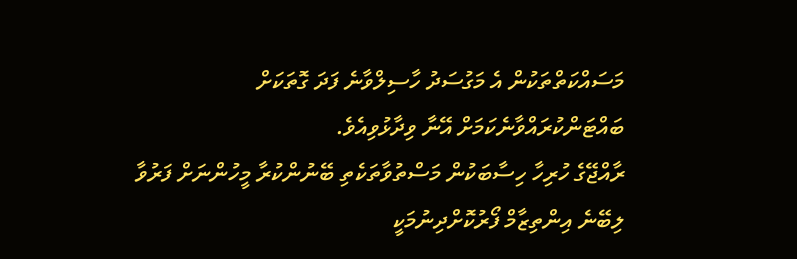މަސައްކަތްތަކުން އެ މަގުސަދު ހާސިލްވާނެ ފަދަ ގޮތަކަށް ބައްޓަންކުރައްވާނެކަމަށް އޭނާ ވިދާޅުވިއެވެ.
ރާއްޖޭގެ ހުރިހާ ހިސާބަކުން މަސްތުވާތަކެތި ބޭނުންކުރާ މީހުންނަށް ފަރުވާ ލިބޭނެ އިންތިޒާމް ފޯރުކޮށްދިނުމަކީ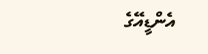އެންޑީއޭގެ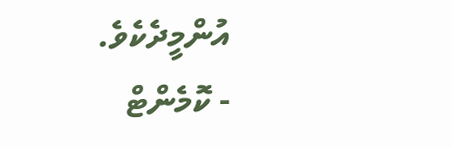އުންމީދެކެވެ.
- ކޮމެންޓް